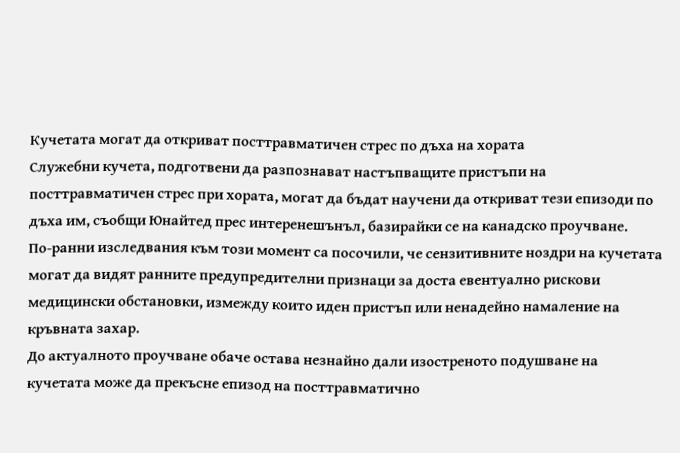Кучетата могат да откриват посттравматичен стрес по дъха на хората
Служебни кучета, подготвени да разпознават настъпващите пристъпи на посттравматичен стрес при хората, могат да бъдат научени да откриват тези епизоди по дъха им, съобщи Юнайтед прес интеренешънъл, базирайки се на канадско проучване.
По-ранни изследвания към този момент са посочили, че сензитивните ноздри на кучетата могат да видят ранните предупредителни признаци за доста евентуално рискови медицински обстановки, измежду които иден пристъп или ненадейно намаление на кръвната захар.
До актуалното проучване обаче остава незнайно дали изостреното подушване на кучетата може да прекъсне епизод на посттравматично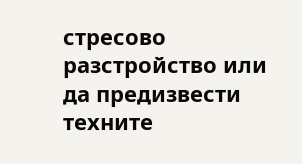стресово разстройство или да предизвести техните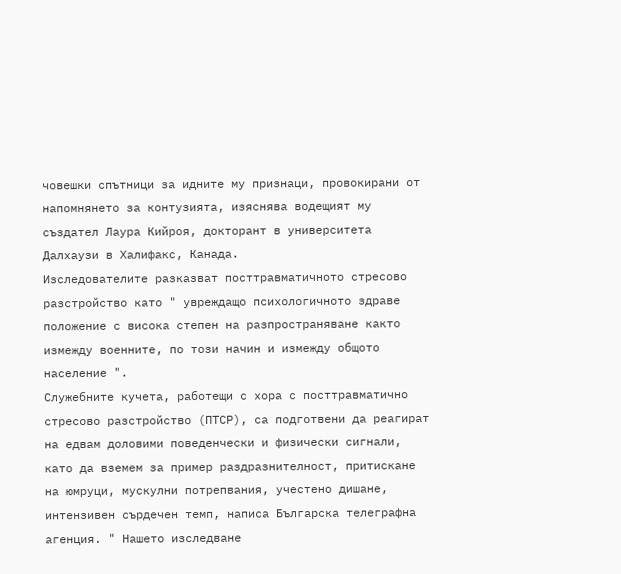човешки спътници за идните му признаци, провокирани от напомнянето за контузията, изяснява водещият му създател Лаура Кийроя, докторант в университета Далхаузи в Халифакс, Канада.
Изследователите разказват посттравматичното стресово разстройство като " увреждащо психологичното здраве положение с висока степен на разпространяване както измежду военните, по този начин и измежду общото население ".
Служебните кучета, работещи с хора с посттравматично стресово разстройство (ПТСР), са подготвени да реагират на едвам доловими поведенчески и физически сигнали, като да вземем за пример раздразнителност, притискане на юмруци, мускулни потрепвания, учестено дишане, интензивен сърдечен темп, написа Българска телеграфна агенция. " Нашето изследване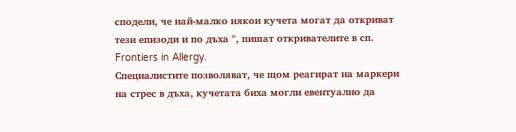сподели, че най-малко някои кучета могат да откриват тези епизоди и по дъха ", пишат откривателите в сп. Frontiers in Allergy.
Специалистите позволяват, че щом реагират на маркери на стрес в дъха, кучетата биха могли евентуално да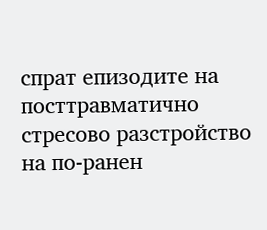спрат епизодите на посттравматично стресово разстройство на по-ранен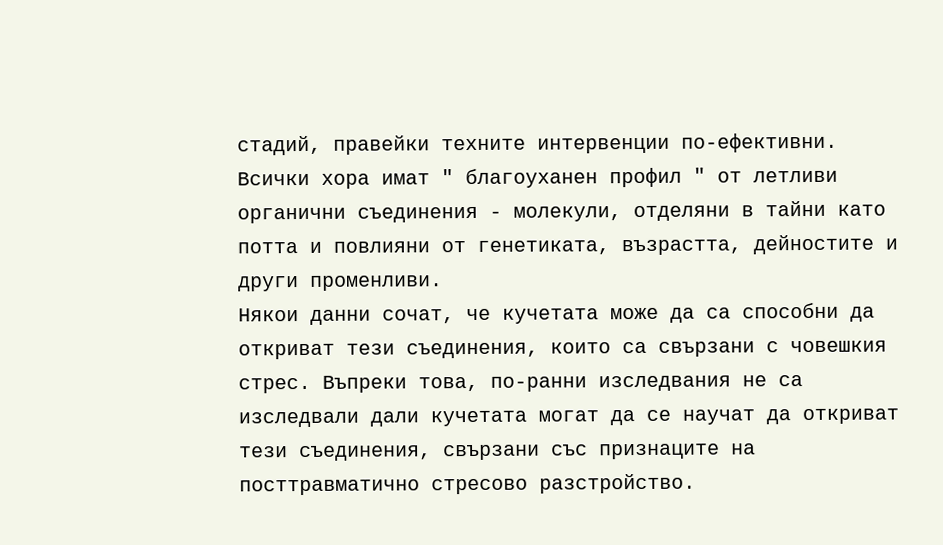стадий, правейки техните интервенции по-ефективни.
Всички хора имат " благоуханен профил " от летливи органични съединения - молекули, отделяни в тайни като потта и повлияни от генетиката, възрастта, дейностите и други променливи.
Някои данни сочат, че кучетата може да са способни да откриват тези съединения, които са свързани с човешкия стрес. Въпреки това, по-ранни изследвания не са изследвали дали кучетата могат да се научат да откриват тези съединения, свързани със признаците на посттравматично стресово разстройство.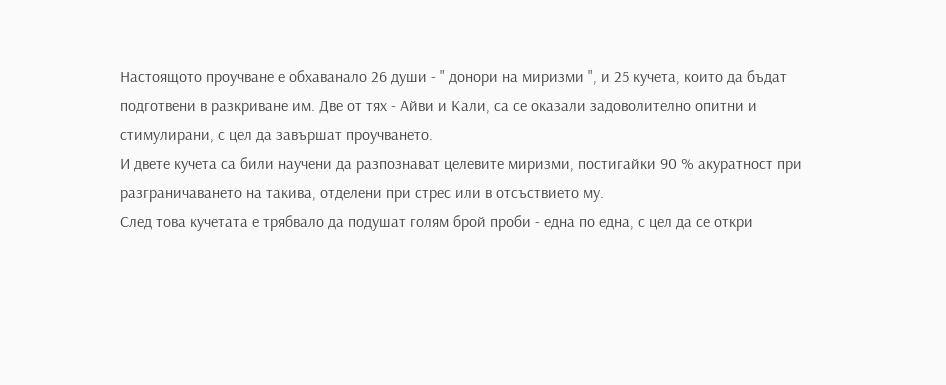Настоящото проучване е обхаванало 26 души - " донори на миризми ", и 25 кучета, които да бъдат подготвени в разкриване им. Две от тях - Айви и Кали, са се оказали задоволително опитни и стимулирани, с цел да завършат проучването.
И двете кучета са били научени да разпознават целевите миризми, постигайки 90 % акуратност при разграничаването на такива, отделени при стрес или в отсъствието му.
След това кучетата е трябвало да подушат голям брой проби - една по една, с цел да се откри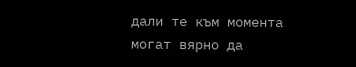дали те към момента могат вярно да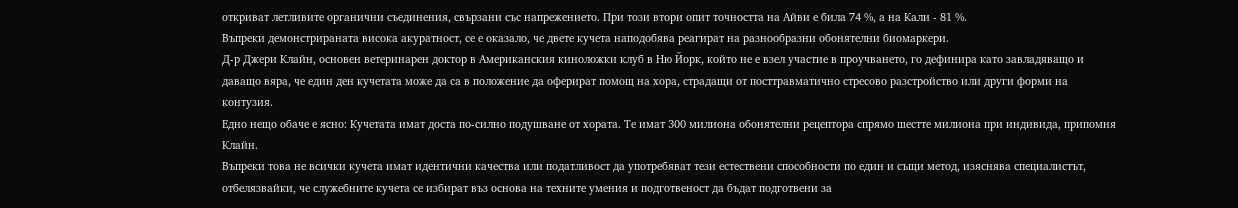откриват летливите органични съединения, свързани със напрежението. При този втори опит точността на Айви е била 74 %, а на Кали - 81 %.
Въпреки демонстрираната висока акуратност, се е оказало, че двете кучета наподобява реагират на разнообразни обонятелни биомаркери.
Д-р Джери Клайн, основен ветеринарен доктор в Американския киноложки клуб в Ню Йорк, който не е взел участие в проучването, го дефинира като завладяващо и даващо вяра, че един ден кучетата може да са в положение да оферират помощ на хора, страдащи от посттравматично стресово разстройство или други форми на контузия.
Едно нещо обаче е ясно: Кучетата имат доста по-силно подушване от хората. Те имат 300 милиона обонятелни рецептора спрямо шестте милиона при индивида, припомня Клайн.
Въпреки това не всички кучета имат идентични качества или податливост да употребяват тези естествени способности по един и същи метод, изяснява специалистът, отбелязвайки, че служебните кучета се избират въз основа на техните умения и подготвеност да бъдат подготвени за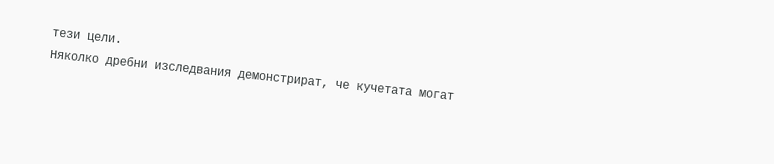тези цели.
Няколко дребни изследвания демонстрират, че кучетата могат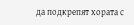да подкрепят хората с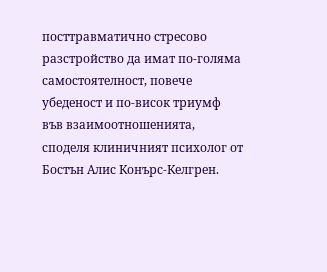посттравматично стресово разстройство да имат по-голяма самостоятелност, повече убеденост и по-висок триумф във взаимоотношенията, споделя клиничният психолог от Бостън Алис Конърс-Келгрен.